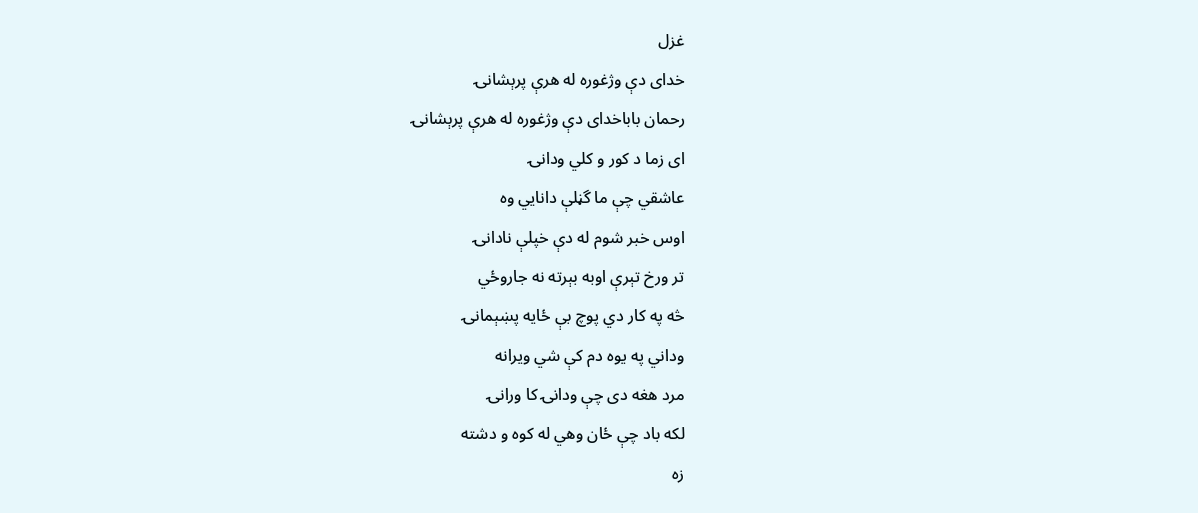غزل
خدای دې وژغوره له هرې پرېشانۍ
رحمان باباخدای دې وژغوره له هرې پرېشانۍ
ای زما د کور و کلي ودانۍ
عاشقي چې ما گڼلې دانايي وه
اوس خبر شوم له دې خپلې نادانۍ
تر ورخ تېرې اوبه بېرته نه جاروځي
څه په کار دي پوچ بې ځايه پښېمانۍ
وداني په يوه دم کې شي ويرانه
مرد هغه دی چې ودانۍ کا ورانۍ
لکه باد چې ځان وهي له کوه و دشته
زه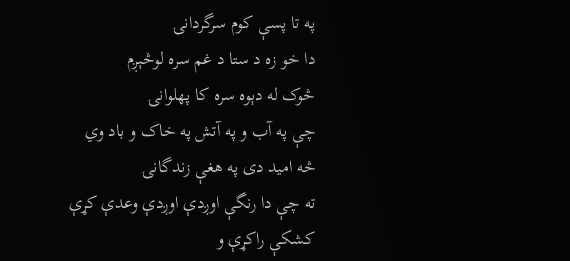په تا پسې کوم سرگردانۍ
دا خو زه د ستا د غم سره لوڅېږم
څوک له دېوه سره کا پهلوانۍ
چې په آب و په آتش په خاک و باد وي
څه اميد دی په هغې زندگانۍ
ته چې دا رنگې اوږدې اوږدې وعدې کړې
کشکې راکړې و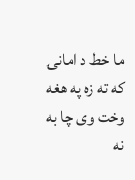ما خط د امانۍ
که ته زه په هغه وخت وی چا به نه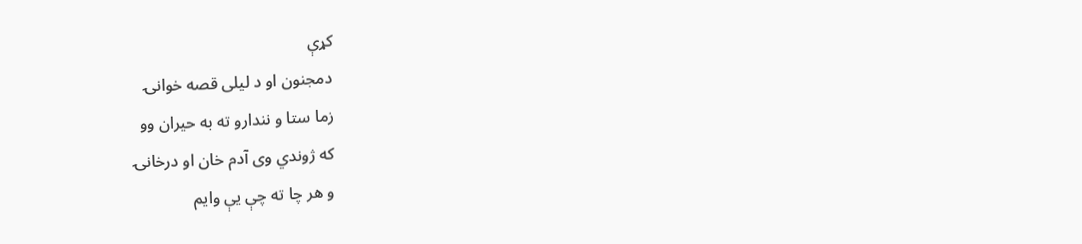کړې
دمجنون او د ليلی قصه خوانۍ
زما ستا و نندارو ته به حيران وو
که ژوندي وی آدم خان او درخانۍ
و هر چا ته چې يې وايم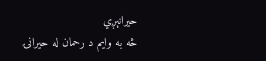حيرانېږي
څه به وايم د رحمان له حيرانۍ